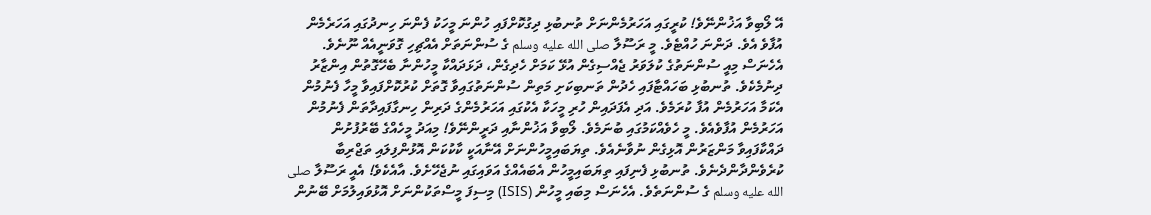އޭ ލޯބިވާ އަޚުންނޭވެ! ކުރީގައި އަހަރުމެންނަށް ތުނބުޅި ދިގުކޮށްފައި ހުންނަ މީހަކު ފެންނަ ހިނދުގައި އަހަރެމެން އުފާވެ އެވެ. ދަންނަ ހުއްޓެވެ. މީ ރަސޫލާ صلى الله عليه وسلم ގެ ސުންނަތަށް އެއްޗިހި ގޮވަނީއެއް ނޫނެވެ. އެހެނަސް މިއީ ސުންނަތުގެ ކުލަވަރު ޖެއްސިގެން އުޅޭ ކަމަށް ހެދިގެން، ދަޅަދައްކާ މީހުންނާ ބެހޭގޮތުން އިންޒާރު ދިނުމެކެވެ. ތުނބުޅި ބަހައްޓާފައި ހެދުން ތަނބިކަށި މަތިން ސުންނަތުގައިވާ ގޮތަށް ކުރުކޮށްފައިވާ މީހާ ފެނުމުން އެކަމާ އަހަރުމެން އުފާ ކުރަމެވެ. އަދި އެފަދައިން ހުރި މީހަކާ އެކުގައި އަހަރުމެންގެ ދަރިން ހިނގާފައިދާތަން ފެނުމުން އަހަރުމެން އުފާވެއެވެ. މީ ހެވެއްކަމުގައި ބުނަމެވެ. ލޯބިވާ އަޚުންނާއި ދަރީންނޭވެ! މިއަދު މީހެއްގެ ބޭރުފުށުން ދައްކާފައިވާ މަންޒަރުން އޮޅިގެން ނުވާނެއެވެ. ތިޔަބައިމީހުންނަށް އޭނާއަކީ ކާކުކަން އޮޅުންފިލައި ތަޖްރިބާ ކުރެވެންދާންދެނެވެ. ތުނބުޅި ފެނިފައި ތިޔަބައިމީހުން އެބައެއްގެ އަވައިގައި ނުޖެހޭށެވެ. އާއެކެވެ! އެއީ ރަސޫލާ صلى الله عليه وسلم ގެ ސުންނަތެވެ. އެހެނަސް މިބައި މީހުން (ISIS) މިސިފަ މީސްތަކުންނަށް އޮޅުވައިލުމަށް ބޭނުން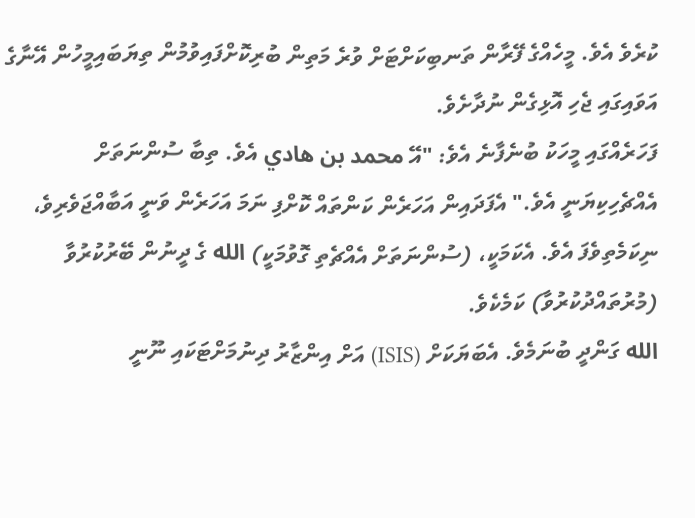ކުރެވެ އެވެ. މީހެއްގެ ފޭރާން ތަނބިކަށްޓަށް ވުރެ މަތިން ބުރިކޮށްފައިވުމުން ތިޔަބައިމީހުން އޭނާގެ އަވައިގައި ޖެހި އޮޅިގެން ނުދާށެވެ.
ފަހަރެއްގައި މީހަކު ބުނެފާނެ އެވެ: "އޭ محمد بن هادي އެވެ. ތިބާ ސުންނަތަށް އެއްޗެހިކިޔަނީ އެވެ." އެފަދައިން އަހަރެން ކަންތައް ކޮށްފި ނަމަ އަހަރެން ވަނީ އަބާއްޖަވެރިވެ، ނިކަމެތިވެފަ އެވެ. އެކަމަކީ، (ސުންނަތަށް އެއްޗެތި ގޮވުމަކީ) الله ގެ ދީނުން ބޭރުކުރުވާ (މުރުތައްދުކުރުވާ) ކަމެކެވެ.
الله ގަންދީ ބުނަމެވެ. އެބަޔަކަށް (ISIS) އަށް އިންޒާރު ދިނުމަށްޓަކައި ނޫނީ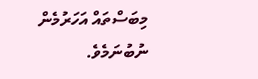މިބަސްތައް އަހަރުމެން ނުބުނަމެވެ.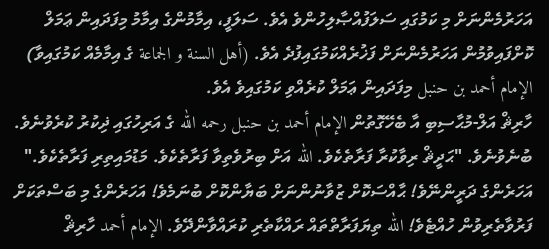އަހަރުމެންނަށް މި ކަމުގައި ސަލަފުއްޞާލިހުންވެ އެވެ. ސަލަފީ، އިމާމުންގެ އިމާމު މިފަދައިން ޢަމަލް ކޮށްފައިވުމުން އަހަރުމެންނަށް ފަޚުރެއްކަމުގައިފުދެ އެވެ. (أهل السنة و الجماعة ގެ އިމާމެއް ކަމުގައިވާ) الإمام أحمد بن حنبل މިފަދައިން ޢަމަލް ކުރެއްވި ކަމުގައިވެ އެވެ.
ހާރިޘް އަލް-މުޙާސިބި އާ ބެހޭގޮތުން الإمام أحمد بن حنبل رحمه الله ގެ އަރިހުގައި ޛިކުރު ކުރެވުނެވެ. ބުނެވުނެވެ. "ޙަދީޘް ރިވާކުރާ ފަރާތެކެވެ. الله އަށް ބިރުވެތިވާ ފަރާތެކެވެ. މަޑުމައިތިރި ފަރާތެކެވެ."
އަހަރެންގެ ދަރީންނޭވެ! ޙާއްސަކޮށް ޒުވާނުންނަށް ބަޔާންކޮށް ބުނަމެވެ! އަހަރެންގެ މި ބަސްތަކަށް ފަރުވާތެރިވުން ހުއްޓެވެ! الله ތިޔަފަރާތްތައް ރައްކާތެރި ކުރައްވާންދޭވެ. الإمام أحمد ހާރިޘް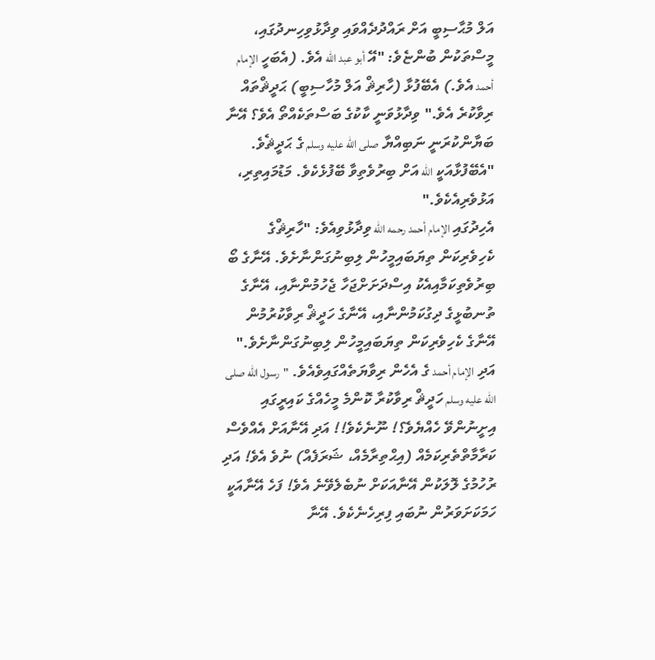އަލް މުޙާސިބީ އަށް ރައްދުދެއްވައި ވިދާޅުވިހިނދުގައި، މީސްތަކުން ބުންޏެވެ: "އޭ أبو عبد الله އެވެ. (އެބަހީ الإمام أحمد އެވެ.) އެބޭފުޅާ (ހާރިޘް އަލް މުހާސިބީ) ޙަދީޘްތައް ރިވާކުރެ އެވެ." ވިދާޅުވަނީ ކާކުގެ ބަސްތަކެއްތޯ އެވެ؟ އޭނާ ބަޔާންކުރަނީ ނަބިއްޔާ صلى الله عليه وسلم ގެ ޙަދީޘެވެ. "އެބޭފުޅާއަކީ الله އަށް ބިރުވެތިވާ ބޭފުޅެކެވެ. މަޑުމައިތިރި، އަޅުވެރިއެކެވެ."
އެހިދުގައި الإمام أحمد رحمه الله ވިދާޅުވިއެވެ: "ހާރިޘްގެ ކެހިވެރިކަން ތިޔަބައިމީހުން ލިބިނުގަންނާށެވެ. އޭނާގެ ބޯ ބިރުވެތިކަމާއިއެކު އިސްދަށަށްޖަހާ ޖެހުމުންނާއި، އޭނާގެ ތުނބުޅީގެ ދިގުކަމުންނާއި، އޭނާގެ ހަދީޘް ރިވާކުރުމުން އޭނާގެ ކެހިވެރިކަން ތިޔަބައިމީހުން ލިބިނުގަންނާށެވެ."
އަދި الإمام أحمد ގެ އެހެން ރިވާޔަތެއްގައިވެއެވެ. "رسول الله صلى الله عليه وسلم ހަދީޘް ރިވާކުރާ ކޮންމެ މީހެއްގެ ކައިރީގައި އިށީނުންވޭ ހެއްޔެވެ؟! ނޫނެކެވެ!! އަދި އޭނާއަށް އެއްވެސް ކަރާމާތްތެރިކަމެއް (އިޙްތިރާމެއް، ޝަރަފެއް) ނުވެ އެވެ! އަދި ރުހުމުގެ ލޮލަކުން އޭނާއަކަށް ނުބެލެވޭނެ އެވެ! ފަހެ އޭނާއަކީ ހަމަކަށަވަރުން ނުބައި ފިރިހެނެކެވެ. އޭނާ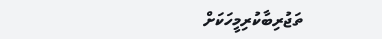ތަޖުރިބާކުރިމީހަކަށް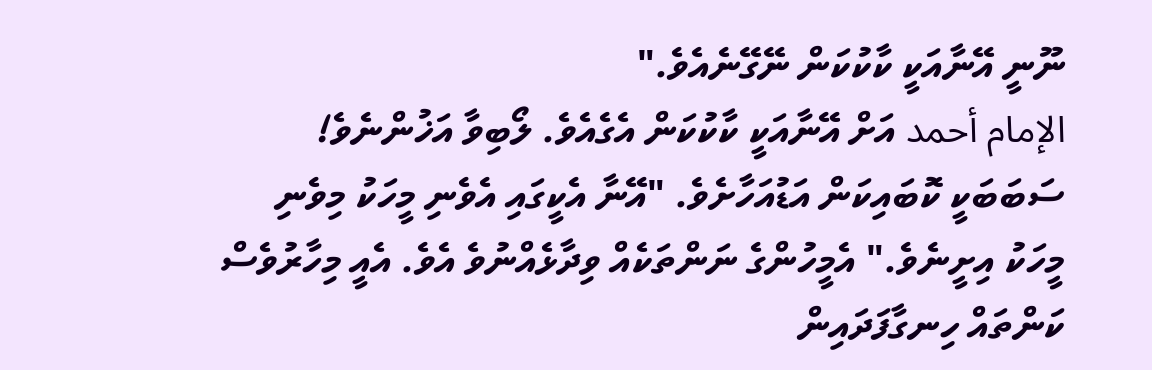ނޫނީ އޭނާއަކީ ކާކުކަން ނޭގޭނެއެވެ."
الإمام أحمد އަށް އޭނާއަކީ ކާކުކަން އެގެއެވެ. ލޯބިވާ އަޚުންނެވެ! ސަބަބަކީ ކޮބައިކަން އަޑުއަހާށެވެ. "އޭނާ އެކީގައި އެވެނި މީހަކު މިވެނި މީހަކު އިށީނެވެ." އެމީހުންގެ ނަންތަކެއް ވިދާޅެއްނުވެ އެވެ. އެއީ މިހާރުވެސް ކަންތައް ހިނގާފަދައިން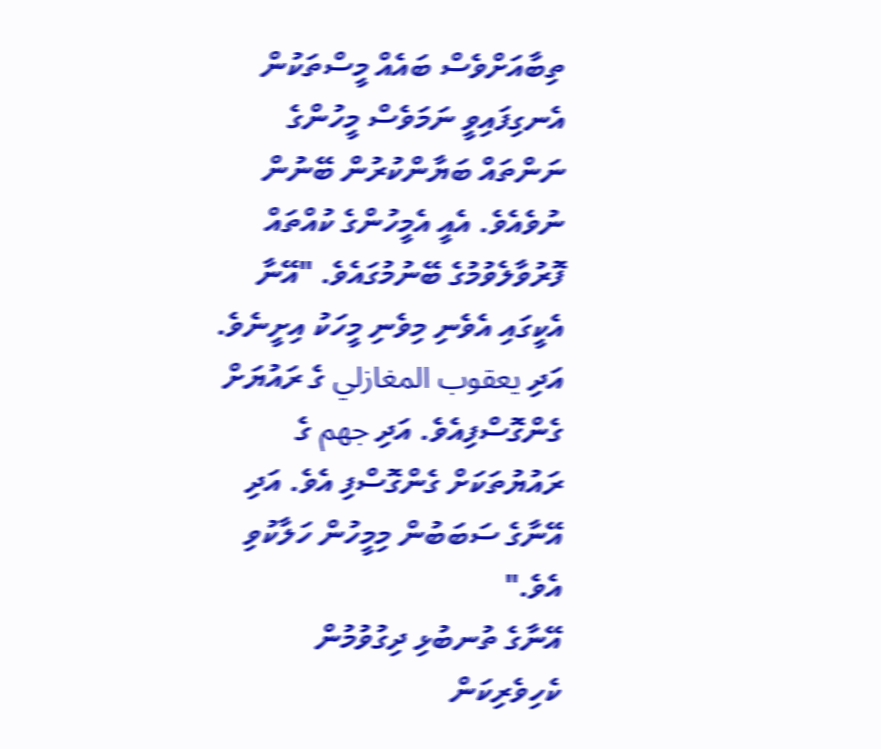ތިބާއަށްވެސް ބައެއް މީސްތަކުން އެނގިފައިވީ ނަމަވެސް މީހުންގެ ނަންތައް ބަޔާންކުރުން ބޭނުން ނުވެއެވެ. އެއީ އެމީހުންގެ ކުއްތައް ފޮރުވާލެވުމުގެ ބޭނުމުގައެވެ. "އޭނާ އެކީގައި އެވެނި މިވެނި މީހަކު އިށީނެވެ. އަދި يعقوب المغازلي ގެ ރައުޔަށް ގެންގޮސްފިއެވެ. އަދި جهم ގެ ރައުޔުތަކަށް ގެންގޮސްފި އެވެ. އަދި އޭނާގެ ސަބަބުން މިމީހުން ހަލާކުވި އެވެ."
އޭނާގެ ތުނބުޅި ދިގުވުމުން ކެހިވެރިކަން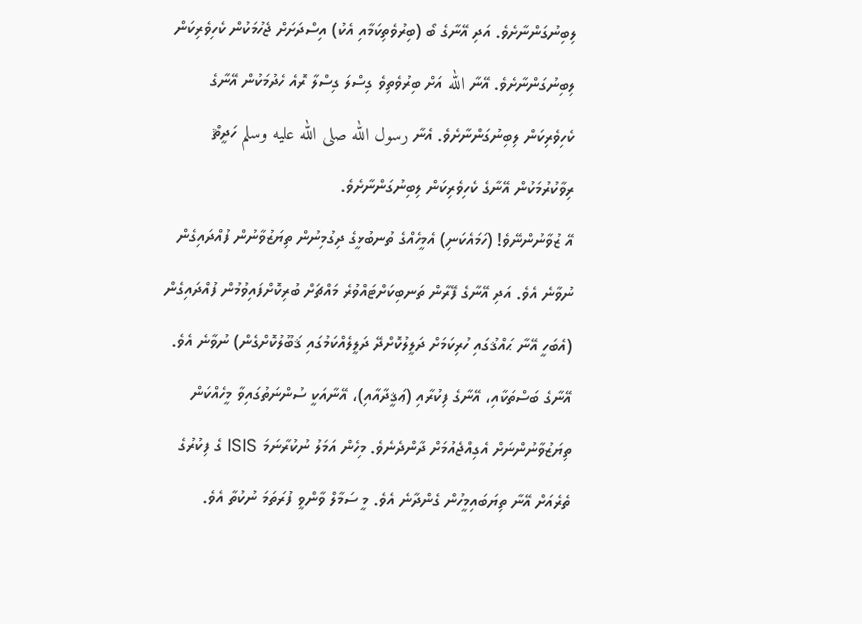ލިބިނުގަންނާށެވެ. އަދި އޭނާގެ ބޯ (ބިރުވެތިކަމާއި އެކު) އިސްދަށަށް ޖެހުމަކުން ކެހިވެރިކަން ލިބިނުގަންނާށެވެ. އޭނާ الله އަށް ބިރުވެތިވެ ގިސްލަ ގިސްލާ ރޮއެ ހެދުމަކުން އޭނާގެ ކެހިވެރިކަން ލިބިނުގަންނާށެވެ. އެނާ رسول الله صلى الله عليه وسلم ހަދީޘް ރިވާކުރުމަކުން އޭނާގެ ކެހިވެރިކަން ލިބިނުގަންނާށެވެ.
އޭ ޒުވާނުންނޭވެ! (ހަމައެކަނި) އެމީހެއްގެ ތުނބުޅީގެ ދިގުމިނުން ތިޔަޒުވާނުން ފުއްދައިގެން ނުވާނެ އެވެ. އަދި އޭނާގެ ފޭރާން ތަނބިކަށްޓައްވުރެ މައްޗަށް ބުރިކޮށްފައިވުމުން ފުއްދައިގެން (އެބަހީ އޭނާ ޙައްޤުގައި ހުރިކަމަށް ދަލީލުކޮށްދޭ ދަލީލެއްކަމުގައި ޤަބޫލުކޮށްގެން) ނުވާނެ އެވެ. އޭނާގެ ބަސްތަކާއި، އޭނާގެ ފިކުރާއި (ޢަޤީދާއާއި)، އޭނާއަކީ ސުންނަތުގައިވާ މީހެއްކަން ތިޔަޒުވާނުންނަށް އެގިއްޖެއުމަށް ދާންދެނެވެ. މިހެން އަމަލު ނުކުރާނަމަ ISIS ގެ ފިކުރުގެ ތެރެއަށް އޭނާ ތިޔަބައިމީހުން ގެންދާނެ އެވެ. މީ ސަމާލް ވާންވީ ފުރަތަމަ ނުކުތާ އެވެ.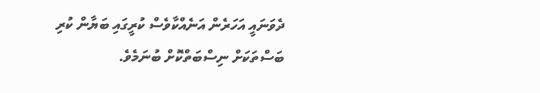ދެވަނައީ އަހަރެން އަނެއްކާވެސް ކުރީގައި ބަޔާން ކުރި ބަސްތަކަށް ނިސްބަތްކޮށް ބުނަމެވެ.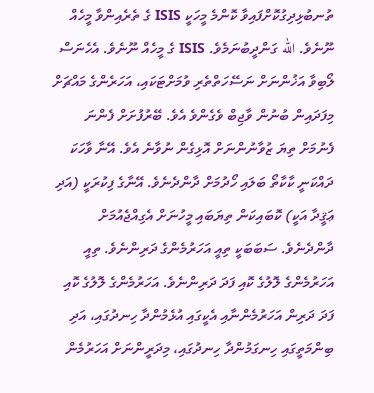ތުނބުޅިދިގުކޮށްފައިވާ ކޮންމެ މީހަކީ ISIS ގެ ތެރެއިންވާ މީހެއް ނޫނެވެ. الله ގަންދީބުނަމެވެ. ISIS ގެ މީހެއް ނޫނެވެ. އެހެނަސް ލޯބިވާ އަޚުންނަށް ނަސޭހަތްތެރި ވުމަށްޓަކައި، އަހަރެންގެ މައްޗަށް މިފަދައިން ބުނުން ވާޖިބް ވެގެންވެ އެވެ. ބޭރުފުށަށް ފެންނަ ފެނުމަށް ތިޔަ ޒުވާނުންނަށް އޮޅިގެން ނުވާނެ އެވެ. އޭނާ ވާހަކަ ދައްކަނީ ކާކާތޯ ބަލައި ހޯދުމަށް ދާންދެނެވެ. އޭނާގެ ފިކުރަކީ (އަދި ޢަޤީދާ އަކީ) ކޮބައިކަން ތިޔަބައި މީހުނަށް އެގިއްޖެއުމަށް ދާންދެނެވެ. ސަބަބަކީ ތިއީ އަހަރުމެންގެ ދަރިންނެވެ. ތިއީ އަހަރުމެންގެ ލޮލުގެ ކޮއި ފަދަ ދަރިންނެވެ. އަހަރުމެންގެ ލޮލުގެ ކޮއި ފަދަ ދަރިން އަހަރުމެންނާއި އެކީގައި އުޅެމުންދާ ހިނދުގައި، އަދި ބިންމަތީގައި ހިނގަމުންދާ ހިނދުގައި، މިދަރީންނަށް އަހަރުމެން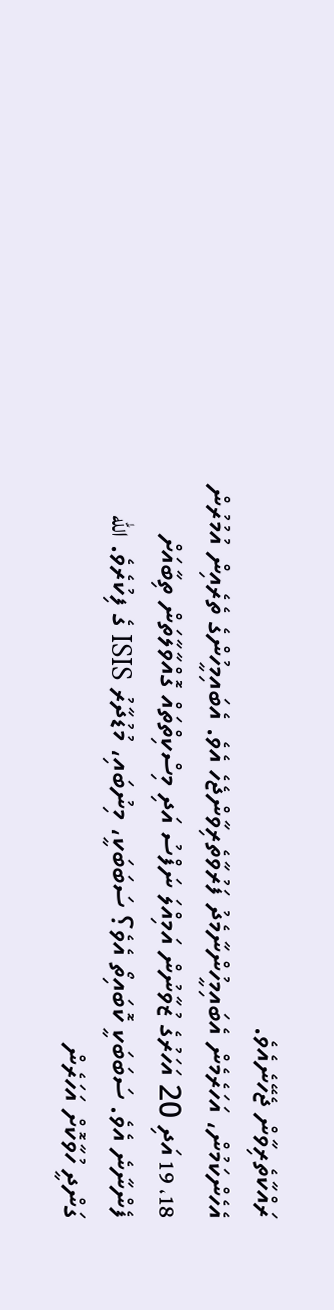ރައްކާތެރިވާން ޖެހޭނެއެވެ.
އެހެންކަމުން، އަހަރެމެން އެބައިމީހުންނާމެދު ފަރުވާތެރިވާންޖެހެ އެވެ. އެބައިމީހުންގެ ތެރެއިން އުމުރުން 18، 19 އަދި 20 އަހަރުގެ ޒުވާނުން އަމިއްލަ ނަފްސު އަދި މިސްކިތްތައް ގޮއްވާލާތަން ތިބާއަށް ފެންނާނެ އެވެ. ސަބަބަކީ ކޮބައިތޯ އެވެ؟ ސަބަބަކީ، މިނުބައި، މުޑުދާރު ISIS ގެ ފިކުރެވެ. الله ގަންދީ ހުވާކޮށް އަހަރެން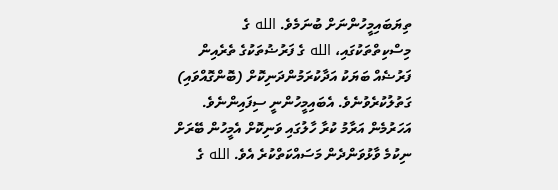ތިޔަބައިމީހުންނަށް ބުނަމެވެ. الله ގެ މިސްކިތްތަކުގައި، الله ގެ ފަރުޟުތަކުގެ ތެރެއިން ފަރުޟެއް ބަޔަކު އަދާކުރަމުންދަނިކޮށް (ބޮންގޮއްވައި) ގަތުލުކުރެވުނެވެ. އެބައިމީހުންނީ ސިފައިންނެވެ. އަހަރުމެން އަރާމު ކުރާ ހާލުގައި ވަނިކޮށް އެމީހުން ބޭރަށް ނިކުމެ ވާޅުވަންދެން މަސައްކަތްކުރެ އެވެ. الله ގެ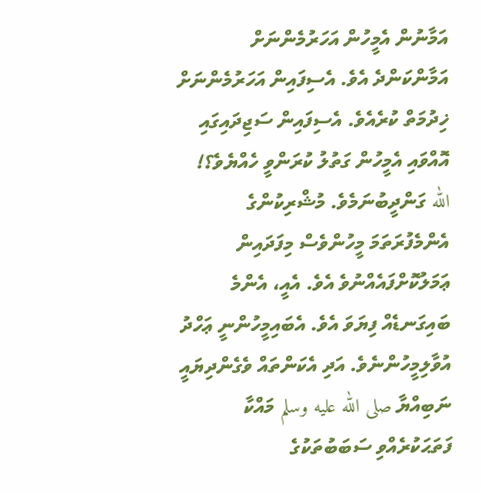އަމާނުން އެމީހުން އަހަރުމެންނަށް އަމާންކަންދެ އެވެ. އެސިފައިން އަހަރުމެންނަށް ޚިދުމަތް ކުރެއެވެ. އެސިފައިން ސަޖިދައިގައި އޮއްވައި އެމީހުން ގަތުލު ކުރަންވީ ހެއްޔެވެ؟! الله ގަންދީބުނަމެވެ. މުޝްރިކުންގެ އެންމެފުރަތަމަ މީހުންވެސް މިފަދައިން ޢަމަލުކޮށްފައެއްނުވެ އެވެ. އެއީ، އެންމެ ބައިގަނޑެއް ފިޔަވަ އެވެ. އެބައިމީހުންނީ ޢަހްދު އުވާލިމީހުންނެވެ. އަދި އެކަންތައް ވެގެންދިޔައީ ނަބިއްޔާ صلى الله عليه وسلم މައްކާ ފަތަޙަކުރެއްވި ސަބަބުތަކުގެ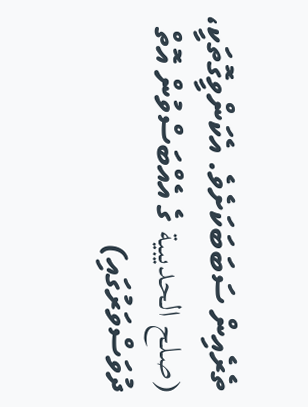ތެރެއިން ސަބަބަކަށެވެ. އެކަންވީގޮތަކީ، (صلح الحديبية ގެ އެއްބަސްވުން އޮތް ދުވަސްވަރުގައި)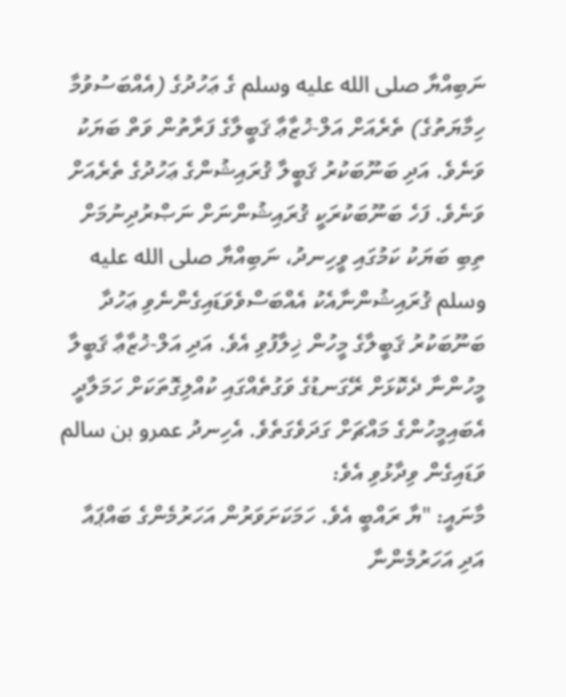ނަބިއްޔާ صلى الله عليه وسلم ގެ ޢަހުދުގެ (އެއްބަސުވުމާ ހިމާޔަތުގެ) ތެރެއަށް އަލް-ޚުޒާޢާ ޤަބީލާގެ ފަރާތުން ވަތް ބަޔަކު ވަނެވެ. އަދި ބަނޫބަކުރު ޤަބީލާ ޤުރައިޝުންގެ ޢަހުދުގެ ތެރެއަށް ވަނެވެ. ފަހެ ބަނޫބަކުރަކީ ޤުރައިޝުންނަށް ނަޞްރުދިނުމަށް ތިބި ބަޔަކު ކަމުގައި ވީހިނދު، ނަބިއްޔާ صلى الله عليه وسلم ޤުރައިޝުންނާއެކު އެއްބަސްވެވަޑައިގެންނެވި ޢަހުދާ ބަނޫބަކުރު ޤަބީލާގެ މީހުން ޚިލާފުވި އެވެ. އަދި އަލް-ޚުޒާޢާ ޤަބީލާ މީހުންނާ ދެކޮޅަށް ރޭގަނޑުގެ ވަގުތެއްގައި ކުއްލިގޮތަކަށް ހަމަލާދީ އެބައިމީހުންގެ މައްޗަށް ގަދަވެގަތެވެ. އެހިނދު عمرو بن سالم ވަޑައިގެން ވިދާޅުވި އެވެ:
މާނައީ: "ޔާ ރައްބީ އެވެ. ހަމަކަށަވަރުން އަހަރުމެންގެ ބައްޕައާ އަދި އަހަރުމެންނާ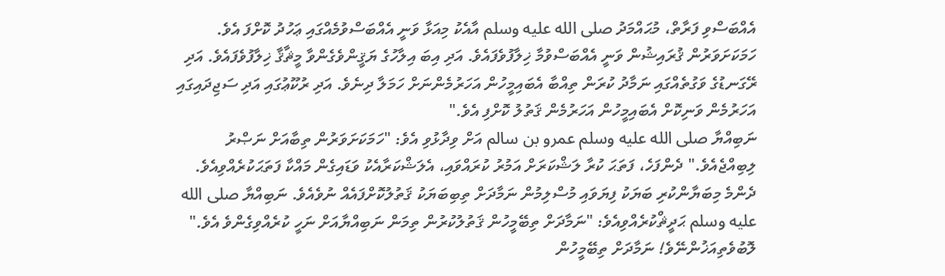އެއްބަސްވި ފަރާތް، މުޙައްމަދު صلى الله عليه وسلم އާއެކު މިއަޅާ ވަނީ އެއްބަސްވުމެއްގައި ޢަހުދު ކޮށްފަ އެވެ. ހަމަކަށަވަރުން ޤުރައިޝުން ވަނީ އެއްބަސްވުމާ ޚިލާފުވެފައެވެ. އަދި އިބަ އިލާހުގެ ޔަޤީންވެގެންވާ މީޘާޤާ ޚިލާފުވެފައެވެ. އަދި ރޭގަނޑުގެ ވަގުތެއްގައި ނަމާދު ކުރަން ތިއްބާ އެބައިމީހުން އަހަރުމެންނަށް ހަމަލާ ދިނެވެ. އަދި ރުކޫޢުގައި އަދި ސަޖިދައިގައި އަހަރުމެން ވަނިކޮށް އެބައިމީހުން އަހަރުމެން ޤަތުލު ކޮށްފި އެވެ."
ނަބިއްޔާ صلى الله عليه وسلم عمرو بن سالم އަށް ވިދާޅުވި އެވެ: "ހަމަކަށަވަރުން ތިބާއަށް ނަޞްރު ލިބިއްޖެއެވެ." ދެންފަހެ، ފަތަޙަ ކުރާ ލަޝްކަރަށް އަމުރު ކުރައްވައި، އެލަޝްކަރާއެކު ވަޑައިގެން މައްކާ ފަތަޙަކުރެއްވިއެވެ.
ދެންމެ މިބަޔާންކުރި ބަޔަކު ފިޔަވައި މުސްލިމުން ނަމާދަށް ތިބިބަޔަކު ޤަތުލުކޮށްފައެއް ނުވެއެވެ. ނަބިއްޔާ صلى الله عليه وسلم ޙަދީޘްކުރެއްވިއެވެ: "ނަމާދަށް ތިބޭމީހުން ޤަތުލުކުރުން ތިމަން ނަބިއްޔާއަށް ނަހީ ކުރެއްވިގެންވެ އެވެ."
ލޮބުވެތިއަޚުންނޭވެ! ނަމާދަށް ތިބޭމީހުން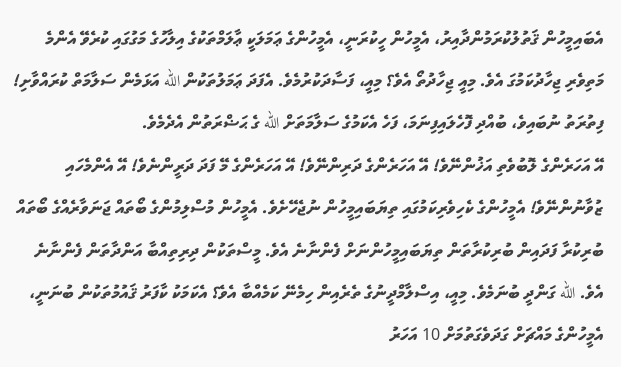އެބައިމީހުން ޤަތުލުކުރަމުންދާއިރު، އެމީހުން ހީކުރަނީ، އެމީހުންގެ ޢަމަލަކީ ޢާލަމްތަކުގެ އިލާހުގެ މަގުގައި ކުރެވޭ އެންމެ މަތިވެރި ޖިހާދުކަމުގަ އެވެ. މިއީ ޖިހާދުތޯ އެވެ؟ މިއީ، ފަސާދަކުރުމެވެ. އެފަދަ ޢަމަލުތަކުން الله އަޅަމެން ސަލާމަތް ކުރައްވާށި! ފިތުރަތު ނުބައިވެ، ބުއްދި ފޮހެލައިފިނަމަ، ފަހެ އެކަމުގެ ސަލާމަތަށް الله ގެ ޙަޟްރަތުން އެދެމެވެ.
އޭ އަހަރެންގެ ލޮބުވެތި އަޚުންނޭވެ! އޭ އަހަރެންގެ ދަރިންނޭވެ! އޭ އަހަރެންގެ މޭ ފަދަ ދަރީންނެވެ! އޭ އެންމެހައި ޒުވާނުންނޭވެ! އެމީހުންގެ ކެހިވެރިކަމުގައި ތިޔަބައިމީހުން ނުޖެހޭށެވެ. އެމީހުން މުސްލިމުންގެ ބޯތައް ޖަނަވާރެއްގެ ބޯތައް ބުރިކުރާ ފަދައިން ބުރިކުރާތަން ތިޔަބައިމީހުންނަށް ފެންނާނެ އެވެ. މީސްތަކުން ދިރިތިއްބާ އަންދާތަން ފެންނާނެ އެވެ. الله ގަންދީ ބުނަމެވެ. މިއީ، އިސްލާމްދީނުގެ ތެރެއިން ހިމެނޭ ކަމެއްބާ އެވެ؟ އެކަމަކު ކާފަރު ޤައުމުތަކުން ބުނަނީ، އެމީހުންގެ މައްޗަށް ގަދަވެގަތުމަށް 10 އަހަރު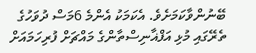ބޭނުންވާކަމަށެވެ. އެކަމަކު އެންމެ 6މަސް ދުވަހުގެ ތެރޭގައި މުޅި އަފްޣާނިސްތާންގެ މައްޗަށް ފުރިހަމައަށް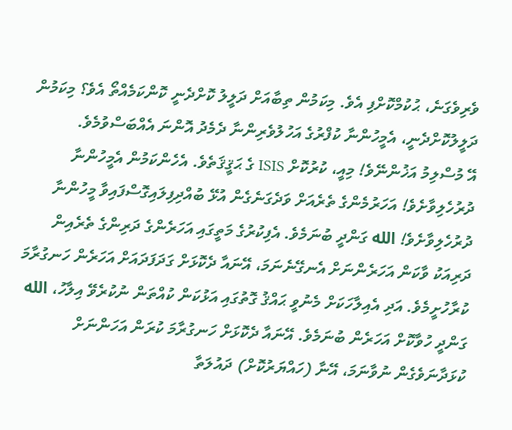ވެރިވެގަނެ، ޙުކުމްކޮށްފި އެވެ. މިކަމުން ތިބާއަށް ދަލީލު ކޮށްދެނީ ކޮންކަމެއްތޯ އެވެ؟ މިކަމުން ދަލީލުކޮށްދެނީ، އެމީހުންނާ ކުފްރުގެ އަހުލުވެރިންނާ ދެމެދު އޮންނަ އެއްބަސްވުމެވެ.
އޭ މުސްލިމު އަޚުންނޭވެ! މިއީ، ކުރުކޮށް ISIS ގެ ޙަޤީޤަތެވެ. އެހެންކަމުން އެމީހުންނާ ދުރުހެލިވާށެވެ! އަހަރުމެންގެ ތެރެއަށް ވަދެގަނެގެން އުޅޭ ބުއްދިފިލައިގޮސްފައިވާ މީހުންނާ ދުރުހެލިވާށެވެ! الله ގަންދީ ބުނަމެވެ. އެފިކުރުގެ މަތީގައި އަހަރެންގެ ދަރިންގެ ތެރެއިން ދަރިއަކު ވާކަން އަހަރެންނަށް އެނގޭނެނަމަ، އޭނައާ ދެކޮޅަށް ގަދަފަދައަށް އަހަރެން ހަނގުރާމަ ކުރާހުށީމެވެ. އަދި އެއިލާހަކަށް މެނުވީ ޙައްޤު ގޮތުގައި އަޅުކަން ކުއްތަން ނުކުރެވޭ އިލާހު، الله ގަންދީ ހުވާކޮށް އަހަރެން ބުނަމެވެ. އޭނައާ ދެކޮޅަށް ހަނގުރާމަ ކުރަން އަހަންނަށް ކުޅަދާނަވެގެން ނުވާނަމަ، އޭނާ (ހައްޔަރުކޮށް) ދައުލަތާ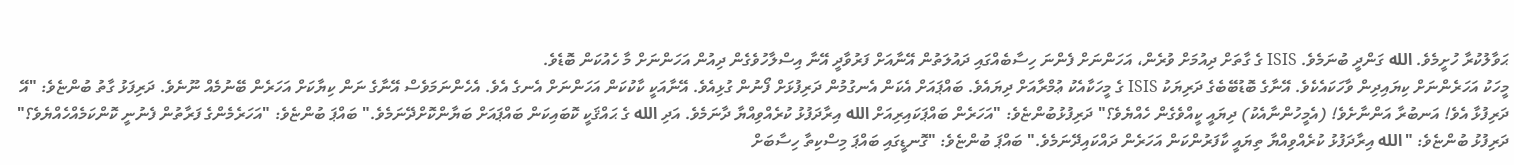ޙަވާލުކުރާ ހުށީމެވެ. الله ގަންދީ ބުނަމެވެ. ISIS ގެ ގާތަށް ދިއުމަށް ވުރެން، އަހަންނަށް ފެންނަ ހިސާބެއްގައި ދައުލަތުން އޭނާއަށް ފަރުވާދީ އޭނާ އިސްލާހުވެގެން ދިއުން އަހަންނަށް މާ ހެއުކަން ބޮޑެވެ.
މީހަކު އަހަރެންނަށް ކިޔައިދިން ވާހަކައެކެވެ. އޭނާގެ ބޮޑުބޭބެގެ ދަރިޔަކު ISIS ގެ މީހަކާއެކު ޢުމްރާއަށް ދިޔައެވެ. ބައްޕައަށް އެކަން އެނގުމުން ދަރިފުޅަށް ފޯނުން ގުޅިއެވެ. އޭނާއަކީ ކާކުކަން އަހަންނަށް އެނގެ އެވެ. އެހެންނަމަވެސް އޭނާގެ ނަން ކިޔާކަށް އަހަރެން ބޭނުމެއް ނޫނެވެ. ދަރިފަޅު ގާތު ބުންޏެވެ: "އޭ ދަރިފުޅާ އެވެ! އަނބުރާ އަންނާށެވެ! (އެމީހުންނާއެކު) ދިޔައީ ކީއްވެގެން ހެއްޔެވެ؟" ދަރިފުޅުބުންޏެވެ: "އަހަރެން ބައްޕަކައިރިއަށް الله އިރާދަފުޅު ކުރެއްވިއްޔާ ދާނަމެވެ. އަދި الله ގެ ޙައްޤަކީ ކޮބައިކަން ބައްޕައަށް ބަޔާންކޮށްދޭނަމެވެ." ބައްޕަ ބުންޏެވެ: "އަހަރެމެންގެ ފަރާތުން ފެނުނީ ކޮންކަމެއްހެއްޔެވެ؟" ދަރިފުޅު ބުންޏެވެ: "الله އިރާދަފުޅު ކުރެއްވިއްޔާ ތިޔައީ ކާފަރުންކަން އަހަރެން ދައްކައިދޭނަމެވެ." ބައްޕަ ބުންޏެވެ: "ގޮނޑީގައި ބައްޕަ މިސްކިތާ ހިސާބަށް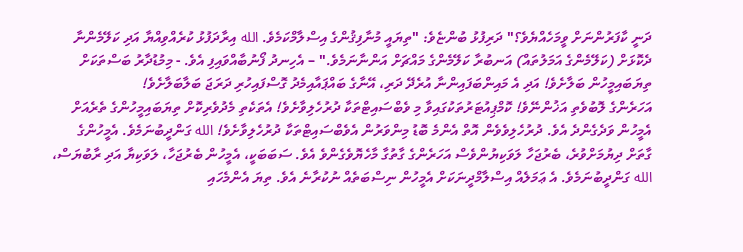ދަނީ ކާފަރުންނަށް ވީމަހެއްޔެވެ؟" ދަރިފުޅު ބުންޏެވެ: "ތިޔައީ މުނާފިޤުންގެ އިސްލާމްކަމެވެ. الله އިރާދަފުޅު ކުރެއްވިއްޔާ އަދި ކަލޭމެންނާ ދެކޮޅަށް (ކަލޭމެންގެ އަމަލުތައް) އަނބުރާ ކަލޭމެންގެ މައްޗަށް އަންނާނަމެވެ." – އެހިނދު ފޯނުބާއްވައިފި އެވެ. - މިމުޑުދާރު ބަސްތަކަށް ތިޔަބައިމީހުން ބަލާށެވެ! އަދި އެ މައިންބަފައިންނާ އުރެދޭ ދަރި، އޭނާގެ ބައްޕައާއިމެދު ގޮސްފައިހުރި ދަރަޖަ ބަލާބަލާށެވެ!
އަހަރެންގެ ލޮބުވެތި އަޚުންނޭވެ! ކޮމްޕިއުޓަރުތަކުގައިވާ މި ވެބްސައިޓްތަކާ ދުރުހެލިވާށެވެ! އެތަކެތި މެދުވެރިކޮށް ތިޔަބައިމީހުންގެ ތެރެއަށް އެމީހުން ވަދެގެންދެ އެވެ. ދުރުހެލިވެވެން އޮތް އެންމެ ބޮޑު މިންވަރުން އެވެބްސައިޓްތަކާ ދުރުހެލިވާށެވެ! الله ގަންދީބުނަމެވެ. އެމީހުންގެ ގާތަށް ދިޔުމަށްވުރެ، ބެރުޖަހާ ލަވަކިޔުންވެސް އަހަރެންގެ ގާތުގާ މާހެޔޮވެގެންވެ އެވެ. ސަބަބަކީ، އެމީހުން ބެރުޖަހާ، ލަވަކިޔާ އަދި ރާބުޔަސް، الله ގަންދީބުނަމެވެ. އެ ޢަމަލެއް އިސްލާމްދީނަކަށް އެމީހުން ނިސްބަތެއް ނުކުރާނެ އެވެ. ތިޔަ އެންމެހައި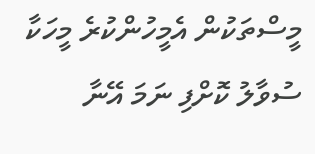މީސްތަކުން އެމީހުންކުރެ މީހަކާ ސުވާލު ކޮށްފި ނަމަ އޭނާ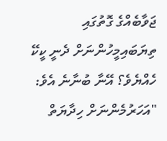ޖަވާބެއްގެ ގޮތުގައި ތިޔަބައިމީހުންނަށް ދެނީ ކީކޭ ހެއްޔެވެ؟ އޭނާ ބުނާނެ އެވެ: "އަހަރުމެންނަށް ހިދާޔަތް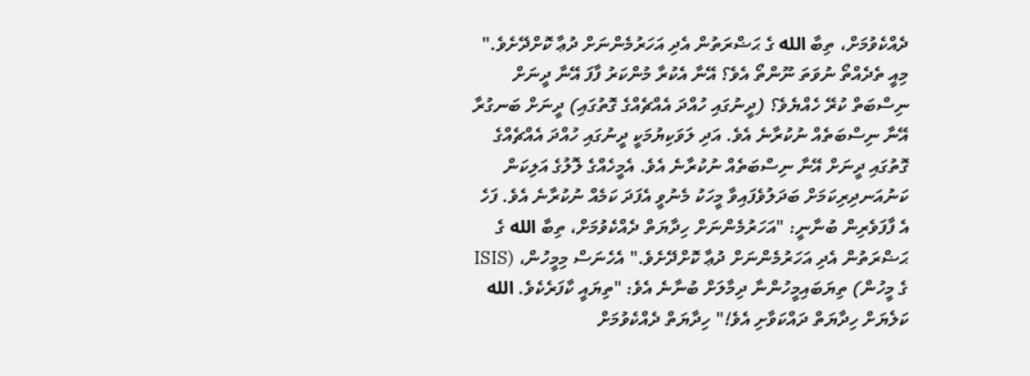ދެއްކެވުމަށް، ތިބާ الله ގެ ޙަޟްރަތުން އެދި އަހަރުމެންނަށް ދުޢާ ކޮށްދޭށެވެ." މިއީ ތެދެއްތޯ ނުވަތަ ނޫންތޯ އެވެ؟ އޭނާ އެކުރާ މުންކަރު ފާފަ އޭނާ ދީނަށް ނިސްބަތް ކުރޭ ހެއްޔެވެ؟ (ދީނުގައި ހުއްދަ އެއްޗެއްގެ ގޮތުގައި) ދީނަށް ބަނގުރާ އޭނާ ނިސްބަތެއް ނުކުރާނެ އެވެ. އަދި ލަވަކިޔުމަކީ ދީނުގައި ހުއްދަ އެއްޗެއްގެ ގޮތުގައި ދީނަށް އޭނާ ނިސްބަތެއް ނުކުރާނެ އެވެ. އެމީހެއްގެ ލޮލުގެ އަލިކަން ކަނުއަނދިރިކަމަށް ބަދަލުވެފައިވާ މީހަކު މެނުވީ އެފަދަ ކަމެއް ނުކުރާނެ އެވެ. ފަހެ އެ ފާފަވެރިން ބުނާނީ: "އަހަރުމެންނަށް ހިދާޔަތް ދެއްކެވުމަށް، ތިބާ الله ގެ ޙަޟްރަތުން އެދި އަހަރުމެންނަށް ދުޢާ ކޮށްދޭށެވެ." އެހެނަސް މިމީހުން، (ISIS ގެ މީހުން) ތިޔަބައިމީހުންނާ ދިމާލަށް ބުނާނެ އެވެ: "ތިޔައީ ކާފަރެކެވެ. الله ކަލެޔަށް ހިދާޔަތް ދައްކަވާށި އެވެ!" ހިދާޔަތް ދެއްކެވުމަށް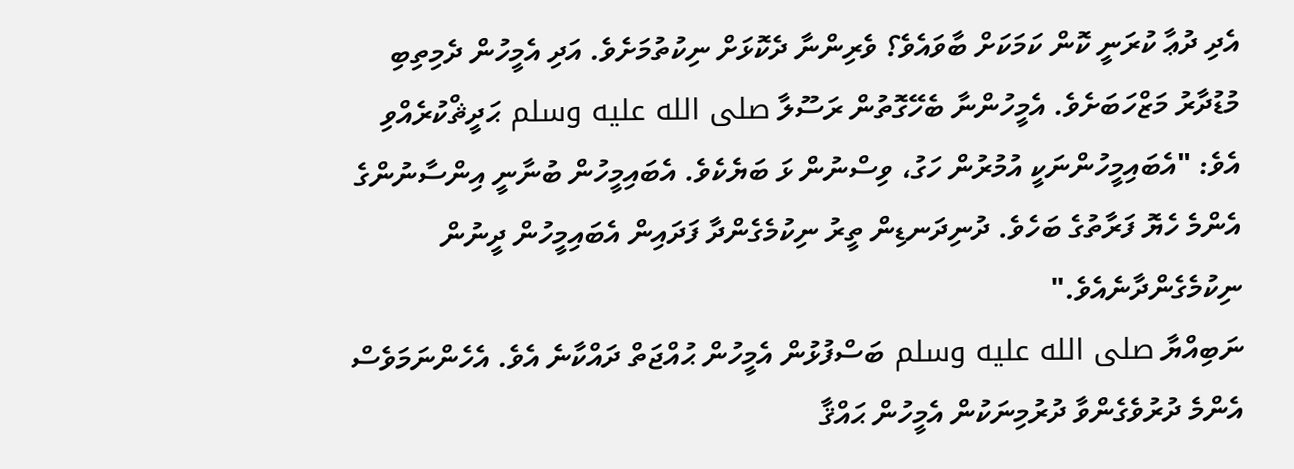އެދި ދުޢާ ކުރަނީ ކޮން ކަމަކަށް ބާވައެވެ؟ ވެރިންނާ ދެކޮޅަށް ނިކުތުމަށެވެ. އަދި އެމީހުން ދެމިތިބި މުޑުދާރު މަޒްހަބަށެވެ. އެމީހުންނާ ބެހޭގޮތުން ރަސޫލާ صلى الله عليه وسلم ޙަދީޘްކުރެއްވި އެވެ: "އެބައިމީހުންނަކީ އުމުރުން ހަގު، ވިސްނުން ޅަ ބަޔެކެވެ. އެބައިމީހުން ބުނާނީ އިންސާނުންގެ އެންމެ ހެޔޮ ފަރާތުގެ ބަހެވެ. ދުނިދަނޑިން ތީރު ނިކުމެގެންދާ ފަދައިން އެބައިމީހުން ދީނުން ނިކުމެގެންދާނެއެވެ."
ނަބިއްޔާ صلى الله عليه وسلم ބަސްފުޅުން އެމީހުން ޙުއްޖަތް ދައްކާނެ އެވެ. އެހެންނަމަވެސް އެންމެ ދުރުވެގެންވާ ދުރުމިނަކުން އެމީހުން ޙައްޤާ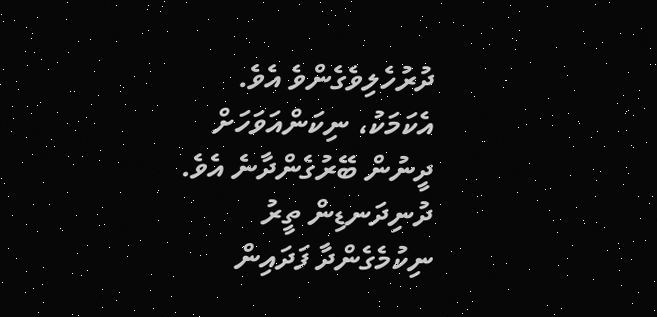ދުރުހެލިވެގެންވެ އެވެ. އެކަމަކު، ނިކަންއަވަހަށް ދީނުން ބޭރުގެންދާނެ އެވެ. ދުނިދަނޑިން ތީރު ނިކުމެގެންދާ ފަދައިން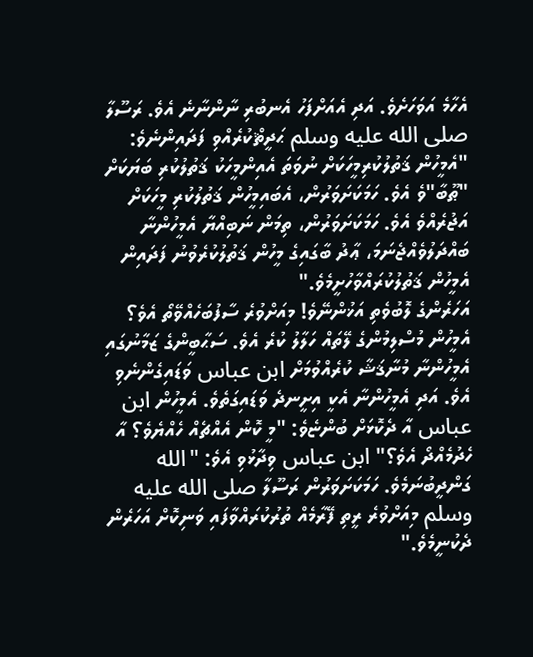އެހާމެ އަވަހަށެވެ. އަދި އެއަށްފަހު އެނބުރި ނާންނާނެ އެވެ. ރަސޫލާ صلى الله عليه وسلم ޙަދީޘްކުރެއްވި ފަދައިންނެވެ: "އެމީހުން ޤަތުލުކުރިމީހަކަށް ނުވަތަ އެއިންމީހަކު ޤަތުލުކުރި ބަޔަކަށް "ޠޫބާ"ވެ އެވެ. ހަމަކަށަވަރުން، އެބައިމީހުން ޤަތުލުކުރި މީހަކަށް އަޖުރެއްވެ އެވެ. ހަމަކަށަވަރުން، ތިމަން ނަބިއްޔާ އެމީހުންނާ ބައްދަލުވެއްޖެނަމަ، ޢާދު ބާގައިގެ މީހުން ޤަތުލުކުރެވުނު ފަދައިން އެމީހުން ޤަތުލުކުރައްވާހުށީމެވެ."
އަހަރެންގެ ލޮބުވެތި އަޚުންނޭވެ! މިއަށްވުރެ ސާފުބަހެއްވޭތޯ އެވެ؟ އެމީހުން މުސްލިމުންގެ ލޭތައް ހަލާލު ކުރެ އެވެ. ސަޙާބީންގެ ޒަމާނުގައި އެމީހުންނާ މުނާޤަޝާ ކުރެއްވުމަށް ابن عباس ވަޑައިގެންނެވި އެވެ. އަދި އެމީހުންނާ އެކީ އިށީނދެ ވަޑައިގަތެވެ. އެމީހުން ابن عباس އާ ދެކޮޅަށް ބުންޏެވެ: "މީ ކޮން އެއްޗެއް ހެއްޔެވެ؟ އާ ހެދުމެއްދޯ އެވެ؟" ابن عباس ވިދާޅުވި އެވެ: "الله ގަންދީބުނަމެވެ. ހަމަކަށަވަރުން ރަސޫލާ صلى الله عليه وسلم މިއަށްވުރެ ރީތި ފޭރާމެއް ތުރުކުރައްވާފައި ވަނިކޮށް އަހަރެން ދެކުނީމެވެ."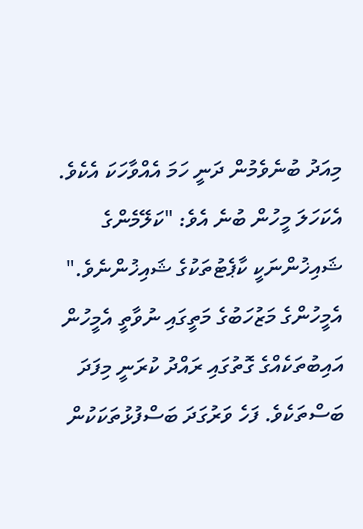މިއަދު ބުނެވެމުން ދަނީ ހަމަ އެއްވާހަކަ އެކެވެ. އެކަހަލަ މީހުން ބުނެ އެވެ: "ކަލޭމެންގެ ޝައިޚުންނަކީ ކާޕެޓުތަކުގެ ޝައިޚުންނެވެ." އެމީހުންގެ މަޒުހަބުގެ މަތީގައި ނުވާތީ އެމީހުން އައިބުތަކެއްގެ ގޮތުގައި ރައްދު ކުރަނީ މިފަދަ ބަސްތަކެވެ. ފަހެ ވަރުގަދަ ބަސްފުޅުތަކަކުން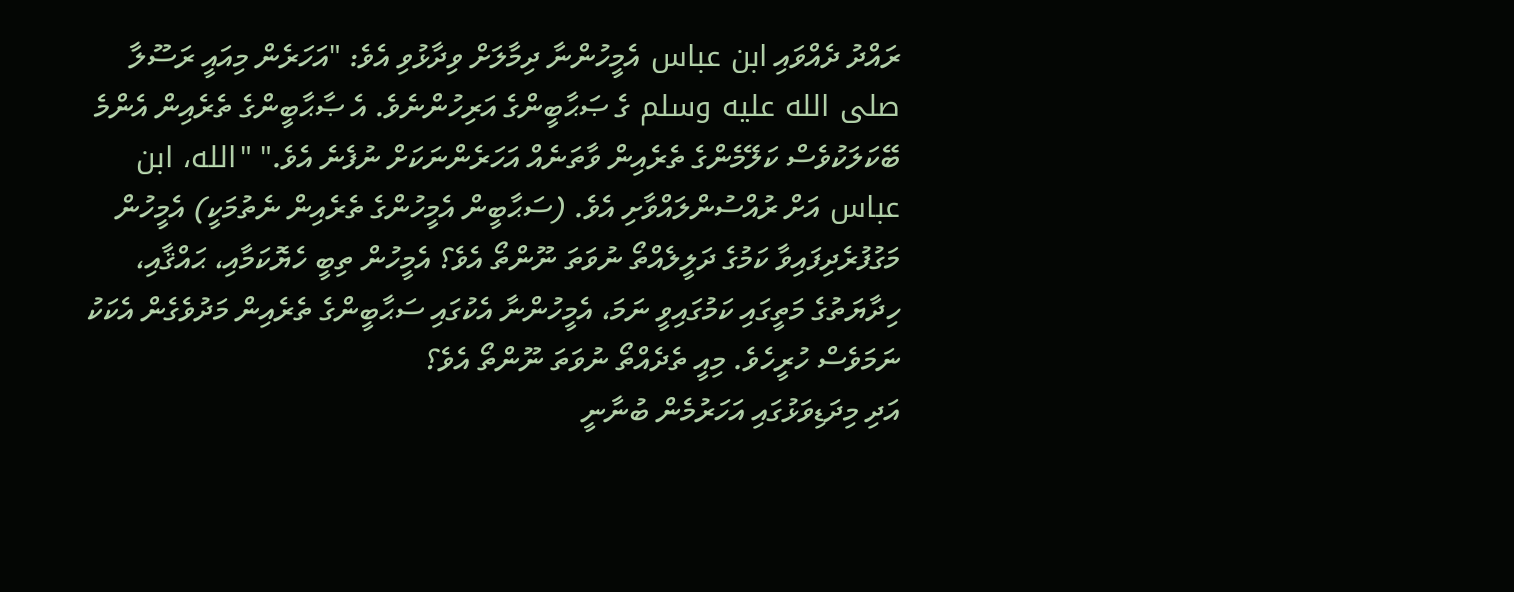ރައްދު ދެއްވައި ابن عباس އެމީހުންނާ ދިމާލަށް ވިދާޅުވި އެވެ: "އަހަރެން މިއައީ ރަސޫލާ صلى الله عليه وسلم ގެ ޞަޙާބީންގެ އަރިހުންނެވެ. އެ ޞާޙާބީންގެ ތެރެއިން އެންމެ ބޭކަލަކުވެސް ކަލޭމެންގެ ތެރެއިން ވާތަނެއް އަހަރެންނަކަށް ނުފެނެ އެވެ." "الله، ابن عباس އަށް ރުއްސުންލައްވާށި އެވެ. (ސަޙާބީން އެމީހުންގެ ތެރެއިން ނެތުމަކީ) އެމީހުން މަގުފުރެދިފައިވާ ކަމުގެ ދަލީލެއްތޯ ނުވަތަ ނޫންތޯ އެވެ؟ އެމީހުން ތިބީ ހެޔޮކަމާއި، ޙައްޤާއި، ހިދާޔަތުގެ މަތީގައި ކަމުގައިވީ ނަމަ، އެމީހުންނާ އެކުގައި ސަޙާބީންގެ ތެރެއިން މަދުވެގެން އެކަކު ނަމަވެސް ހުރީހެވެ. މިއީ ތެދެއްތޯ ނުވަތަ ނޫންތޯ އެވެ؟
އަދި މިދަޑިވަޅުގައި އަހަރުމެން ބުނާނީ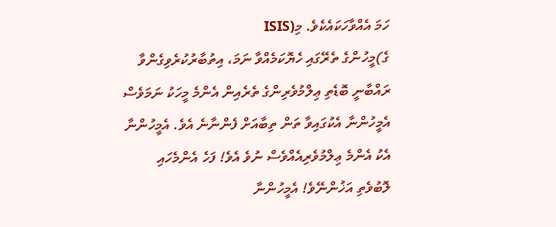ހަމަ އެއްވާހަކައެކެވެ. މި(ISIS
ގެ)މީހުންގެ ތެރޭގައި ހެޔޮކަމެއްވާ ނަމަ، އިތުބާރުކުރެވިގެންވާ ރައްބާނީ ބޮޑެތި ޢިލްމުވެރިންގެ ތެރެއިން އެންމެ މީހަކު ނަމަވެސް އެމީހުންނާ އެކުގައިވާ ތަން ތިބާއަށް ފެންނާނެ އެވެ. އެމީހުންނާ އެކު އެންމެ ޢިލްމުވެރިއެއްވެސް ނުވެ އެވެ! ފަހެ އެންމެހައި ލޮބުވެތި އަޚުންނޭވެ! އެމީހުންނާ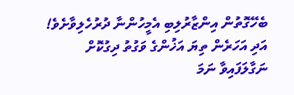ބެހޭގޮތުން އިންޒާރުލިބި އެމީހުންނާ ދުރުހެލިވާށެވެ!
އަދި އަހަރެން ތިޔަ އަޚުންގެ ވަގުތު ދިގުކޮށް ނަގާލަފައިވާ ނަމަ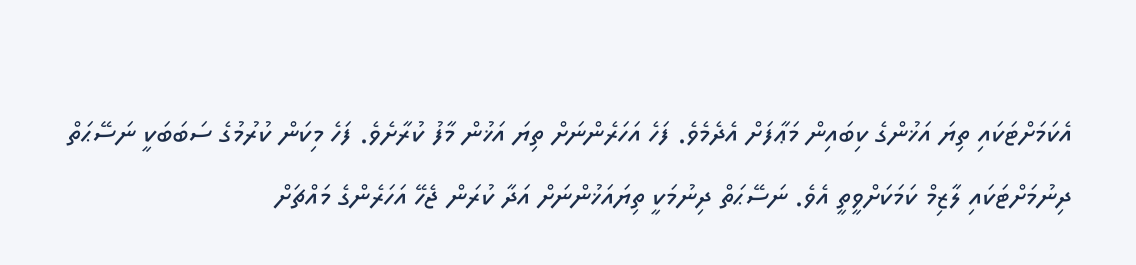އެކަމަށްޓަކައި ތިޔަ އަޚުންގެ ކިބައިން މަޢާފަށް އެދެމެވެ. ފަހެ އަހަރެންނަށް ތިޔަ އަޚުން މާފު ކުރާށެވެ. ފަހެ މިކަން ކުރުމުގެ ސަބަބަކީ ނަސޭޙަތް ދިނުމަށްޓަކައި ލާޒިމް ކަމަކަށްވީތީ އެވެ. ނަސޭޙަތް ދިނުމަކީ ތިޔައަޚުންނަށް އަދާ ކުރަން ޖެހޭ އަހަރެންގެ މައްޗަށް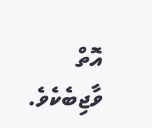އޮތް ވާޖިބެކެވެ.